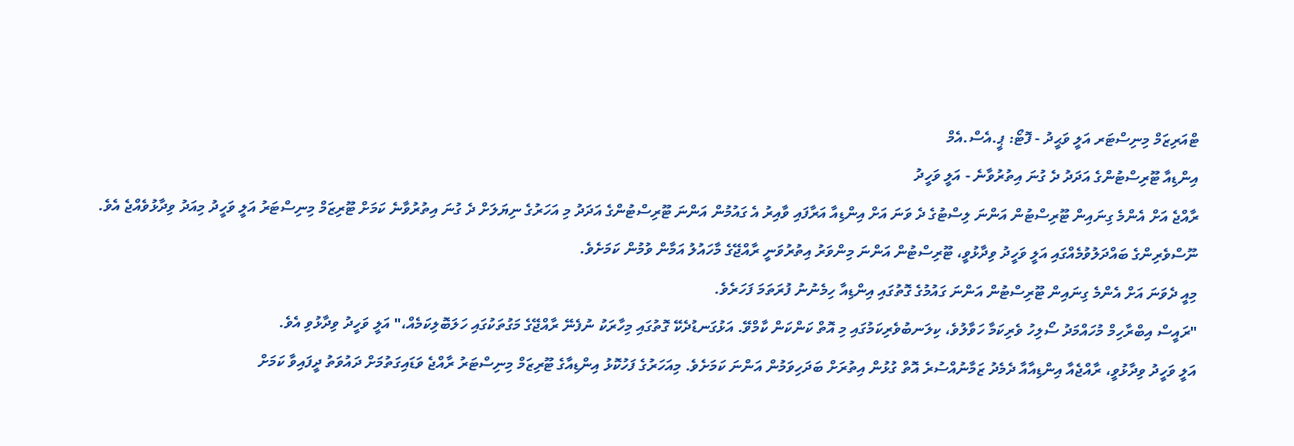ޓްއަރިޒަމް މިނިސްޓަރ އަލީ ވަޙީދު - ފޮޓޯ: ޕީ.އެސް.އެމް
އިންޑިއާ ޓޫރިސްޓުންގެ އަދަދު ދެ ގުނަ އިތުރުވާނެ - އަލީ ވަހީދު
ރާއްޖެ އަށް އެންމެ ގިނައިން ޓޫރިސްޓުން އަންނަ ލިސްޓުގެ ދެ ވަނަ އަށް އިންޑިއާ އަރާފައި ވާއިރު އެ ގައުމުން އަންނަ ޓޫރިސްޓުންގެ އަދަދު މި އަހަރުގެ ނިޔަލަށް ދެ ގުނަ އިތުރުވާނެ ކަމަށް ޓޫރިޒަމް މިނިސްޓަރު އަލީ ވަހީދު މިއަދު ވިދާޅުވެއްޖެ އެވެ.
ނޫސްވެރިންގެ ބައްދަލުވުމެއްގައި އަލީ ވަހީދު ވިދާޅުވީ، ޓޫރިސްޓުން އަންނަ މިންވަރު އިތުރުވަނީ ރާއްޖޭގެ މާހައުލު އަމާން ވުމުން ކަމަށެވެ.
މިއީ ދެވަނަ އަށް އެންމެ ގިނައިން ޓޫރިސްޓުން އަންނަ ގައުމުގެ ގޮތުގައި އިންޑިއާ ހިމެނުނު ފުރަތަމަ ފަހަރެވެ.
"ރައީސް އިބްރާހިމް މުހައްމަދު ސޯލިހު ވެރިކަމާ ހަވާލުވެ، ކިލަނބުވެރިކަމުގައި މި އޮތް ކަންކަން ކާމްވޭ. އަޅުގަނޑުދެކޭ ގޮތުގައި މިހާރަކު ނުފެނޭ ރާއްޖޭގެ މަގުތަކުގައި ހަލަބޮލިކަމެއް،" އަލީ ވަހީދު ވިދާޅުވި އެވެ.
އަލީ ވަހީދު ވިދާޅުވީ، ރާއްޖެއާ އިންޑިއާއާ ދެމެދު ޒަމާނުއްސުރެ އޮތް ގުޅުން އިތުރަށް ބަދަހިވަމުން އަންނަ ކަމަށެވެ. މިއަހަރުގެ ފަހުކޮޅު އިންޑިއާގެ ޓޫރިޒަމް މިނިސްޓަރު ރާއްޖެ ވަޑައިގަތުމަށް ދައުވަތު ދީފައިވާ ކަމަށް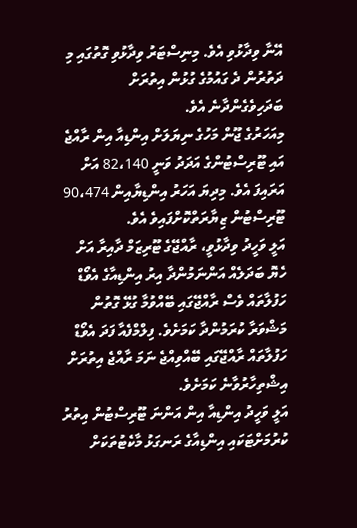އޭނާ ވިދާޅުވި އެވެ. މިނިސްޓަރު ވިދާޅުވި ގޮތުގައި މި ދަތުރުން ދެ ގައުމުގެ ގުޅުން އިތުރަށް ބަދަހިވެގެންދާނެ އެވެ.
މިއަހަރުގެ ޖޫން މަހުގެ ނިޔަލަށް އިންޑިއާ އިން ރާއްޖެ އައި ޓޫރިސްޓުންގެ އަދަދު ވަނީ 82،140 އަށް އަރައިފަ އެވެ. މިދިޔަ އަހަރު އިންޑިޔާއިން 90،474 ޓޫރިސްޓުން ޒިޔާރަތްކޮށްފައިވެ އެވެ.
އަލީ ވަހީދު ވިދާޅުވީ، ރާއްޖޭގެ ޓޫރިޒަމް ދާއިރާ އަށް ހެޔޮ ބަދަލެއް އަންނަމުންދާ އިރު އިންޑިއާގެ އެވޯޑް ހަފުލާތައް ވެސް ރާއްޖޭގައި ބޭއްވުމާ ގުޅޭ ގޮތުން މަޝްވަރާ ކުރަމުންދާ ކަމަށެވެ. ފިލްމްފެއާ ފަދަ އެވޯޑް ހަފުލާތައް ރާއްޖޭގައި ބޭއްވިއްޖެ ނަމަ ރާއްޖެ އިތުރަށް އިޝްތިހާރުވާނެ ކަމަށެވެ.
އަލީ ވަހީދު އިންޑިއާ އިން އަންނަ ޓޫރިސްޓުން އިތުރު ކުރުމަށްޓަކައި އިންޑިއާގެ ރަނގަޅު މާކެޓުތަކަށް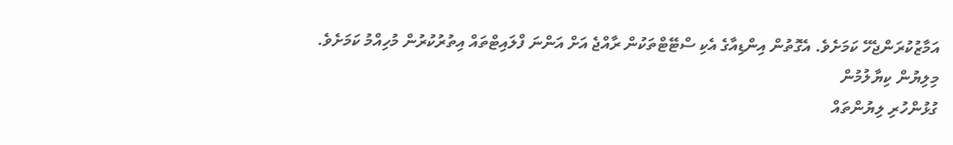އަމާޒުކުރަންޖެހޭ ކަމަށެވެ. އެގޮތުން އިންޑިއާގެ އެކި ސްޓޭޓްތަކުން ރާއްޖެ އަށް އަންނަ ފްލައިޓްތައް އިތުރުކުރުން މުހިއްމު ކަމަށެވެ.
މިލިޔުން ކިޔާލުމުން
ގުޅުންހުރި ލިޔުންތައް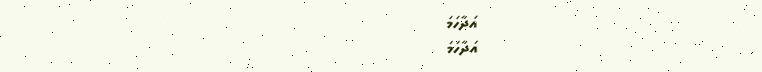އަދާހަމަ
އަދާހަމަ